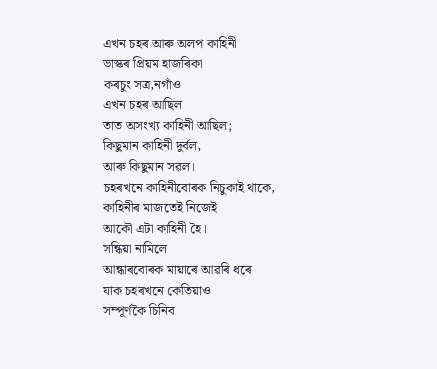এখন চহৰ আৰু অলপ কাহিনী
ভাস্কৰ প্ৰিয়ম হাজৰিকা
কৰচুং সত্ৰ,নগাঁও
এখন চহৰ আছিল
তাত অসংখ্য কাহিনী আছিল;
কিছুমান কাহিনী দুৰ্বল,
আৰু কিছুমান সৱল।
চহৰখনে কাহিনীবোৰক নিচুকাই থাকে,
কাহিনীৰ মাজতেই নিজেই
আকৌ এটা কাহিনী হৈ।
সন্ধিয়া নামিলে
আন্ধাৰবোৰক মায়াৰে আৱৰি ধৰে
যাক চহৰখনে কেতিয়াও
সম্পূৰ্ণকৈ চিনিব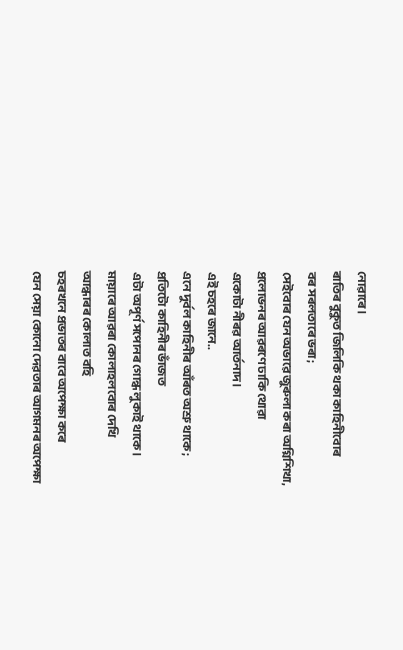নোৱাৰে।
ৰাতিৰ বুকুত জিলিকি থকা কাহিনীবোৰ
বৰ সৰলতাৰে ভৰা;
সেইবোৰ যেন অভাৱে জুৰুলা কৰা অগ্নিশিখা,
প্ৰলোভনৰ আৱৰণে ঢাকি থোৱা
একোটা নীৰৱ আৰ্তনাদ।
এই চহৰে জানে..
এনে দুৰ্বল কাহিনীৰ আঁৰত অশ্ৰু থাকে;
প্ৰতিটো কাহিনীৰ ভাঁজত
এটা অপূৰ্ণ সপোনৰ গোন্ধ লুকাই থাকে।
মায়াৰে আৱৰা কোলাহলবোৰ দেখি
আন্ধাৰৰ কোলাত বহি
চহৰখনে প্ৰভাতৰ বাবে অপেক্ষা কৰে
যেন সেয়া কোনো দেৱতাৰ আগমনৰ অপেক্ষা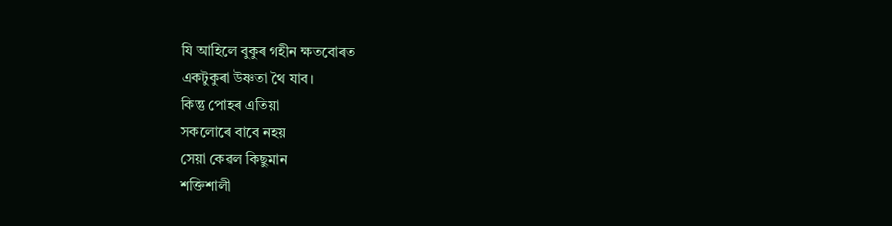যি আহিলে বুকুৰ গহীন ক্ষতবোৰত
একটুকুৰা উষ্ণতা থৈ যাব।
কিন্তু পোহৰ এতিয়া
সকলোৰে বাবে নহয়
সেয়া কেৱল কিছুমান
শক্তিশালী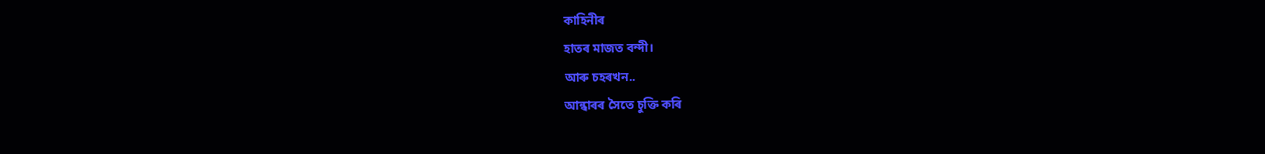কাহিনীৰ
হাতৰ মাজত বন্দী।
আৰু চহৰখন..
আন্ধাৰৰ সৈতে চুক্তি কৰি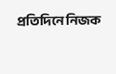প্ৰতিদিনে নিজক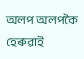অলপ অলপকৈ
হেৰুৱাই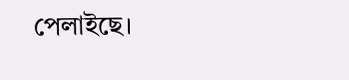পেলাইছে।